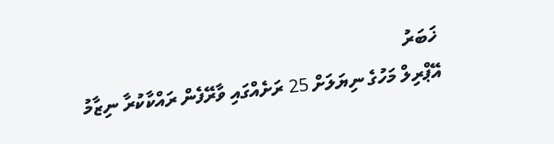ޚަބަރު
އޭޕްރިލް މަހުގެ ނިޔަލަށް 25 ރަށެއްގައި ވާރޭފެން ރައްކާކުރާ ނިޒާމު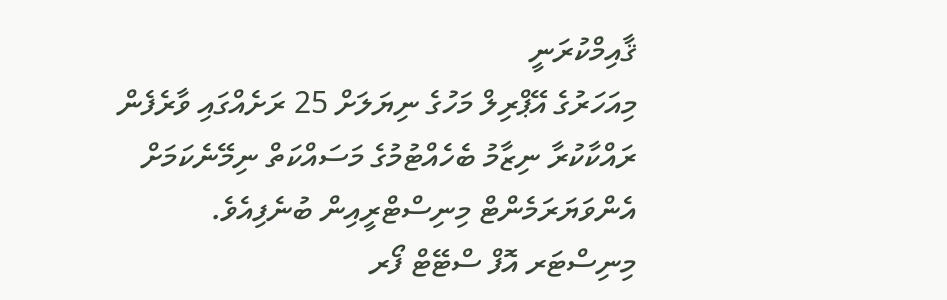ޤާއިމްކުރަނީ
މިއަހަރުގެ އޭޕްރިލް މަހުގެ ނިޔަލަށް 25 ރަށެއްގައި ވާރެފެން ރައްކާކުރާ ނިޒާމު ބެހެއްޓުމުގެ މަސައްކަތް ނިމޭނެކަމަށް އެންވަޔަރަމެންޓް މިނިސްޓްރީއިން ބުނެފިއެވެ.
މިނިސްޓަރ އޮފް ސްޓޭޓް ފޯރ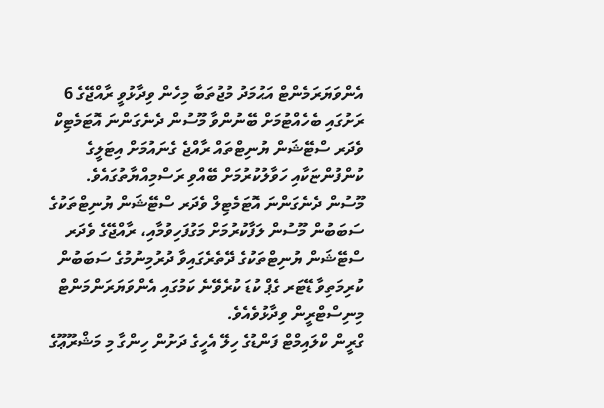އެންވަޔަރަމެންޓް އަޙުމަދު މުޖުތަބާ މިހެން ވިދާޅުވީ ރާއްޖޭގެ 6 ރަށުގައި ބެހެއްޓުމަށް ބޭނުންވާ މޫސުން ދެނެގަންނަ އޮޓަމެޓިކް ވެދަރ ސްޓޭޝަން ޔުނިޓްތައް ރާއްޖެ ގެނައުމަށް އިޓަލީގެ ކުންފުންޏަކާއި ހަވާލުކުރުމަށް ބޭއްވި ރަސްމިއްޔާތުގައެވެ.
މޫސުން ދެނެގަންނަ އޮޓަމެޓިލް ވެދަރ ސްޓޭޝަން ޔުނިޓްތަކުގެ ސަބަބުން މޫސުން ލަފާކުރުމަށް މަގުފަހިވުމާއި، ރާއްޖޭގެ ވެދަރ ސްޓޭޝަން ޔުނިޓްތަކުގެ ދޭތެރެގައިވާ ދުރުމިނުމުގެ ސަބަބުން ކުރިމަތިވާ ޑޭޓަރ ގެޕް ކުޑަ ކުރެވޭނެ ކަމުގައި އެންވަޔަރަންމަންޓް މިނިސްޓްރީން ވިދާޅުވެއެވެ.
ގްރީން ކްލައިމްޓް ފަންޑުގެ ހިލޭ އެހީގެ ދަށުން ހިންގާ މި މަޝްރޫޢޫގެ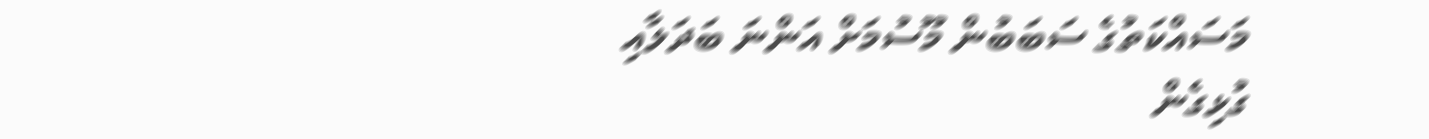މަސައްކަތުގެ ސަބަބުން މޫސުމަށް އަންނަ ބަދަލާއި ގުޅިގެން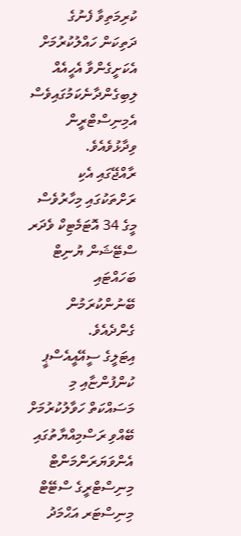ކުރިމަތިވާ ފެނުގެ ދަތިކަން ހައްލުކުރުމަށް އެކަށީގެންވާ އެހީއެއް ލިބިގެންދާނެކަމުގައިވެސް އެމިނިސްޓްރީން ވިދާޅުވެއެވެ.
ރާއްޖޭގައި އެކި ރަށްތަކުގައި މިހާރުވެސް މީގެ 34 އޮޓަމެޓިކް ވެދަރ ސްޓޭޝަން ޔުނިޓް ބަހައްޓައި ބޭނުންކުރަމުން ގެންދެއެވެ.
އިޓަލީގެ ސީއޭއީއެސްޕީ ކުންފުންޏާއި މި މަސައްކަތް ހަވާލުކުރުމަށް ބޭއްވި ރަސްމިއްޔާތުގައި އެންވަޔަރަންމަންޓް މިނިސްޓްރީގެ ސްޓޭޓް މިނިސްޓަރ އަޙްމަދު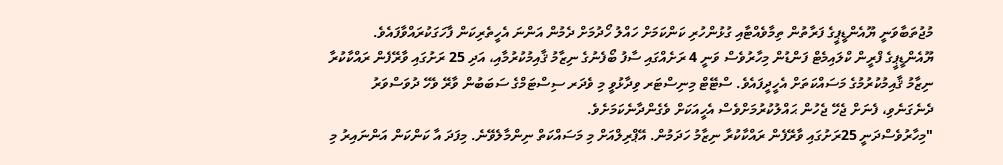މުޖުތަބާވަނީ ޔޫއެންޑީޕީގެ ފަރާތުން ތިމާވެއްޓާއި ގުޅުންހުރި ކަންކަމަށް ހައްލު ހޯދުމަށް ދެމުން އަންނަ އެހީތެރިކަން ފާހަގަކުރައްވާފައެވެ. ޔޫއެންޑީޕީގެ ފްރީން ކްލައިމެޓް ފަންޑުން މިހާރުވެސް ވަނީ 4 ރަށެއްގައި ސާފު ބޯފެނުގެ ނިޒާމު ޤާއިމުކުރުމާއި، އަދި 25 ރަށުގައި ވާރޭފެން ރައްކާކުރާ ނިޒާމު ޤާއިމުކުރުމުގެ މަސައްކަތަށް އެހީދީފައެވެ. ސްޓޭޓް މިނިސްޓަރ ވިދާޅުވީ މި ވެދަރ ސިސްޓަމްގެ ސަބަބުން ވާރޭ ވެހޭ ދުވަސްވަރު ދެނެގަނެވި، ފެނަށް ޖެހޭ ޖެހުން ޙައްލުކުރުމަށްވެސް އެހީއަކަށް ވެގެންދާނެކަމަށެވެ.
"މިހާރުވެސްދަނީ 25ރަށުގައި ވާރޭފެން ރައްކާކުރާ ނިޒާމު ހަދަމުން. އޭޕްރިލްއަށް މި މަސައްކަތް ނިންމާލެވޭނެ. މިފަދަ އާ ކަންކަން އަންނައިރު މި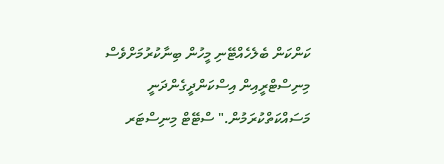ކަންކަން ބެލެހެއްޓޭނި މީހުން ބިނާކުރުމަށްވެސް މިނިސްޓްރީއިން އިސްކަންދީގެންދަނީ މަސައްކަތްކުރަމުން." ސްޓޭޓް މިނިސްޓަރ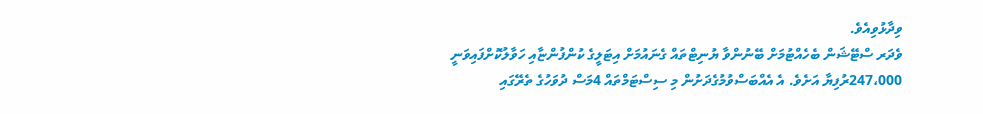ވިދާޅުވިއެވެ.
ވެދަރ ސްޓޭޝަން ބެހެއްޓުމަށް ބޭނުންވާ ޔުނިޓްތައް ގެނައުމަށް އިޓަލީގެ ކުންފުންޏާއި ހަވާލުކޮށްފައިވަނީ 247،000ރުފިޔާ އަށެވެ. އެ އެއްބަސްވުމުގެދަށުން މި ސިސްޓަމްތައް 4މަސް ދުވަހުގެ ތެރޭގައި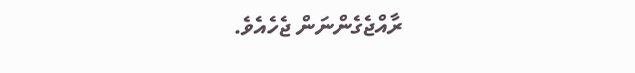ރާއްޖެގެންނަން ޖެހެއެވެ.